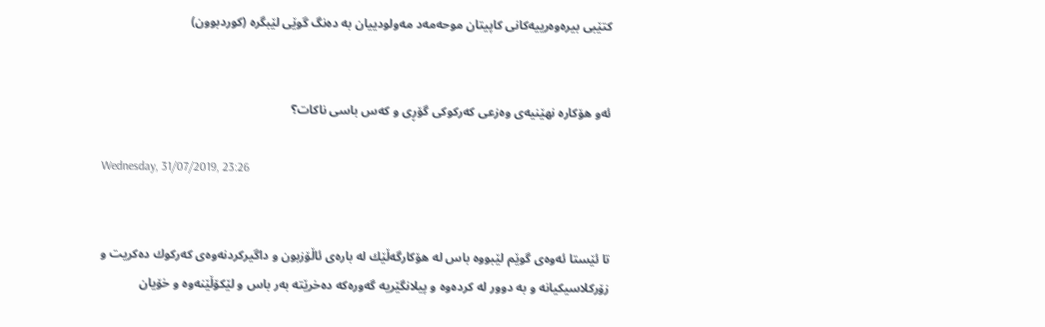کتێبی بیرەوەرییەکانی کاپیتان موحەمەد مەولودییان بە دەنگ گوێی لێبگرە (کوردبوون)


ئه‌و هۆكاره‌ نهێنیه‌ی وه‌زعی كه‌ركوكی گۆڕی و كه‌س باسی ناكات؟

Wednesday, 31/07/2019, 23:26


تا ئێستا ئه‌وه‌ی گوێم لێبووه‌ باس له‌ هۆكارگه‌ڵێك له‌ باره‌ی ئاڵۆزبون و داگیركردنه‌وه‌ی كه‌ركوك ده‌كریت و‌ زۆركلاسیكیانه‌ و به‌ دوور له‌ كرده‌وه‌ و پیلانگێریه‌ گه‌وره‌كه‌ ده‌خرێته‌ به‌ر باس و لێكۆڵێنه‌وه‌ و خۆیان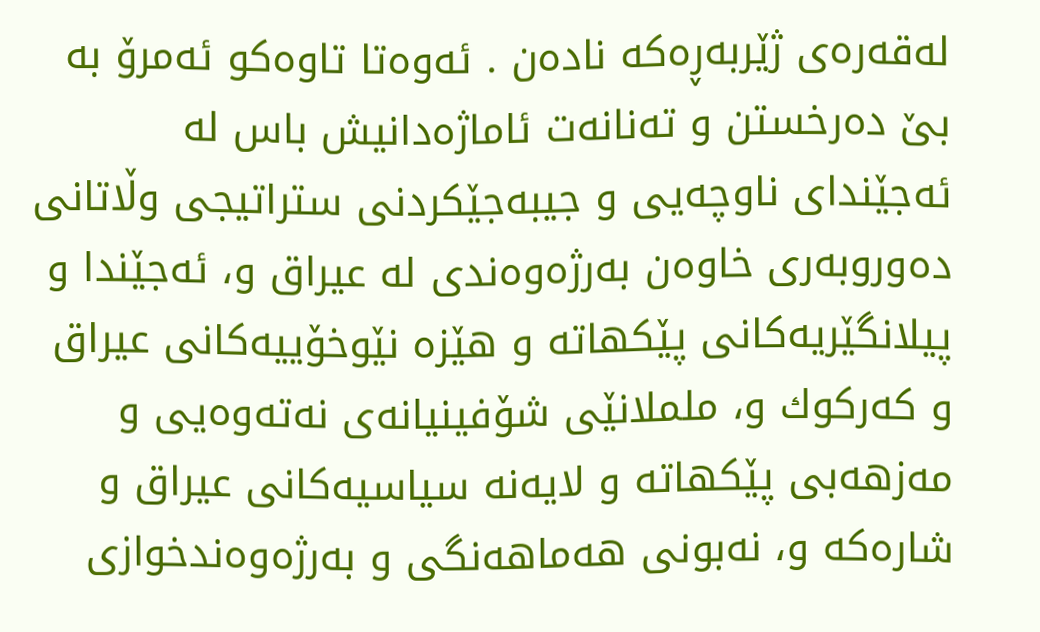له‌قه‌ره‌ی ژێربه‌ڕه‌كه‌ ناده‌ن . ئه‌وه‌تا تاوه‌كو ئه‌مرۆ به‌ بێ ده‌رخستن و ته‌نانه‌ت ئاماژه‌دانیش باس له‌ ئه‌جێندای ناوچه‌یی و جیبه‌جێكردنی ستراتیجی وڵاتانی ده‌وروبه‌ری خاوه‌ن به‌رژه‌وه‌ندی له‌ عیراق و، ئه‌جێندا و پیلانگێریه‌كانی پێكهاته‌ و هێزه‌ نێوخۆییه‌كانی عیراق و كه‌ركوك و، ململانێی شۆفینیانه‌ی نه‌ته‌وه‌یی و مه‌زهه‌بی پێكهاته‌ و لایه‌نه‌ سیاسیه‌كانی عیراق و شاره‌كه‌ و، نه‌بونی هه‌ماهه‌نگی و به‌رژه‌وه‌ندخوازی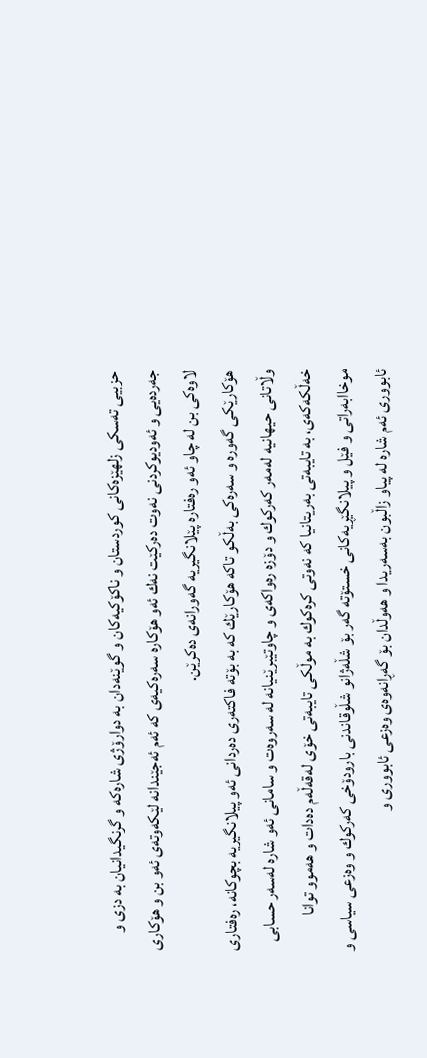حزبیی ته‌سكی زلهێزه‌كانی كوردستان و ناكۆكیه‌كان و گوێنه‌دان به‌ دوارۆژی شاره‌كه‌ و گرنگیدانیان به‌ دزی و جه‌رده‌یی و ئه‌ودیوكردنی نه‌وت ده‌ركێت نه‌ك ئه‌و هۆكاره‌ سه‌ره‌كیه‌ی كه‌ ئه‌م ئه‌جێندانه‌ لێكه‌وته‌ی ئه‌و بن و هۆكاری لاوه‌كی بن له‌ چاو ئه‌و ره‌فتاره‌ پێلانگیریه‌ گه‌ورانه‌ی ده‌كرێن.
هۆكارێكی گه‌وره‌ و سه‌ره‌كی به‌ڵكو تاكه‌ هۆكارێك كه‌ به‌ بۆته‌ فاكته‌ری ده‌ردانی ئه‌و پیلانگیریه‌ بچوكانه‌، ره‌فتاری وڵاتانی حیهانیه‌ له‌مه‌ر كه‌ركوك و دۆزه‌ ره‌واكه‌ی و چاوتێبرێنیانه‌ له‌ سه‌روه‌ت و سامانی ئه‌و شاره‌ له‌سه‌ر حسابی خه‌ڵكه‌كه‌ی، به‌ تایبه‌تی به‌ریتانیا كه‌ نه‌وتی كره‌كوك به‌ موڵكی تایبه‌تی خۆی له‌قه‌ڵه‌م ده‌دات و هه‌موو توانا موخاابه‌راتی و فێل و پیلانگێڕیه‌كانی خستۆته‌ گه‌ر بۆ شڵه‌ژانو شڵوقاندنی بارودۆخی كه‌ركوك و وه‌زعی سیاسی و ئابووری ئه‌م شاره‌ له‌ پیاو زاڵبون به‌سه‌ریدا و هه‌وڵدان بۆ گه‌ڕانه‌وه‌ی وه‌زعی ئابووری و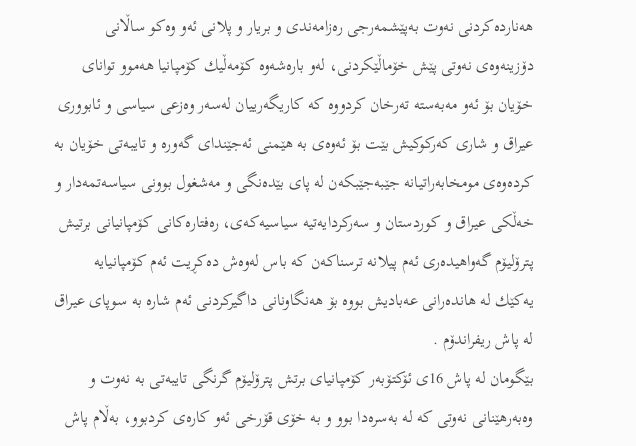هه‌نارده‌كردنی نه‌وت به‌پێشمه‌رجی ره‌زامه‌ندی و بریار و پلانی ئه‌و وه‌كو ساڵانی دۆزینه‌وه‌ی نه‌وتی پێش خۆماڵێكردنی، له‌و باره‌شه‌وه‌ كۆمه‌ڵیك كۆمپانیا هه‌موو توانای خۆیان بۆ ئه‌و مه‌به‌سته‌ ته‌رخان كردووه‌ كه‌ كاریگه‌رییان له‌سه‌ر وه‌زعی سیاسی و ئابووری عیراق و شاری كه‌ركوكیش بێت بۆ ئه‌وه‌ی به‌ هێمنی ئه‌جێندای گه‌وره‌ و تایبه‌تی خۆیان به‌ كرده‌وه‌ی مومخابه‌راتیانه‌ جێبه‌جێبكه‌ن له‌ پای بێده‌نگی و مه‌شغول بوونی سیاسه‌تمه‌دار و خه‌ڵكی عیراق و كوردستان و سه‌ركردایه‌تیه‌ سیاسیه‌كه‌ی، ره‌فتاره‌كانی كۆمپانیانی برتیش پترۆلیۆم گه‌واهیده‌ری ئه‌م پیلانه‌ ترسناكه‌ن كه‌ باس له‌وه‌ش ده‌كڕیت ئه‌م كۆمپانیایه‌ یه‌كێك له‌ هانده‌رانی عه‌بادیش بووه‌ بۆ هه‌نگاونانی داگیركردنی ئه‌م شاره‌ به‌ سوپای عیراق له‌ پاش ریفراندۆم .
بێگومان له‌ پاش 16ی ئۆكتۆبه‌ر كۆمپانیای برتش پترۆلیۆم گرنگی تایبه‌تی به‌ نه‌وت و وه‌به‌رهێنانی نه‌وتی كه‌ له‌ به‌سره‌دا بوو و به‌ خۆی قۆرخی ئه‌و كاره‌ی كردبوو، به‌ڵام پاش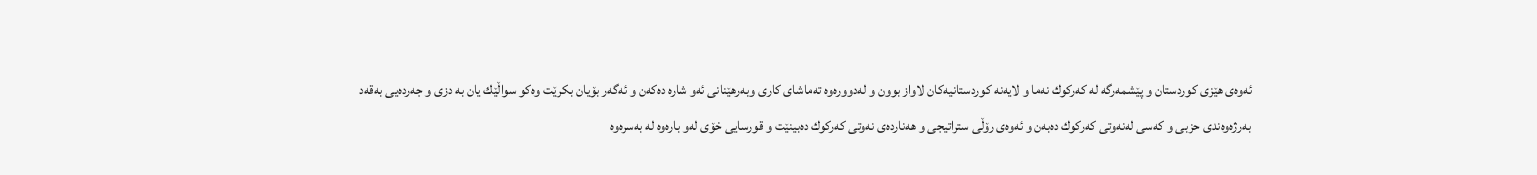ئه‌وه‌ی هێزی كوردستان و پێشمه‌رگه‌ له‌ كه‌ركوك نه‌ما و لایه‌نه‌ كوردستانیه‌كان لاواز بوون و له‌دووره‌وه‌ ته‌ماشای كاری وبه‌رهێنانی ئه‌و شاره‌ ده‌كه‌ن و ئه‌گه‌ر بۆیان بكرێت وه‌كو سواڵێك یان به‌ دزی و جه‌رده‌یی به‌قه‌د به‌رژه‌وه‌ندی حزبی و كه‌سی له‌نه‌وتی كه‌ركوك ده‌به‌ن و ئه‌وه‌ی رۆڵی ستراتیجی و هه‌نارده‌ی نه‌وتی كه‌ركوك ده‌بینێت و قورسایی خۆی له‌و باره‌وه‌ له‌ به‌سره‌وه‌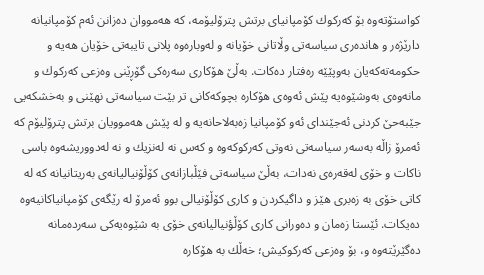كواستۆته‌وه‌ بۆ كه‌ركوك كۆمپانیای برتش پترۆلیۆمه،‌ كه‌ هه‌مووان ده‌زانن ئه‌م كۆمپانیانه‌ دارێژه‌ر و هانده‌ری سیاسه‌تی وڵاتانی خۆیانه‌ و له‌وباره‌وه‌ پلانی تایبه‌تی خۆیان هه‌یه‌ و حكومه‌ته‌كه‌یان به‌وپێێه‌ ره‌فتار ده‌كات. به‌ڵێ هۆكاری سه‌ره‌كی گۆڕێنی وه‌زعی كه‌ركوك و مانه‌وه‌ی به‌وشێوه‌یه‌ پێش ئه‌وه‌ی هۆكاره‌ بچوكه‌كانی تر بێت سیاسه‌تی نهێنی و به‌خشكه‌یی جێبه‌حێ كردنی ئه‌جێندای ئه‌و كۆمپانیا زه‌به‌لاحانه‌یه‌ و له‌ پێش هه‌موویان برتش پترۆلیۆم كه‌ ئه‌مرۆ زاڵه‌ به‌سه‌ر سیاسه‌تی نه‌وتی كه‌ركوكه‌وه‌ و كه‌س نه ‌له‌نزیك و نه‌ له‌دووریشه‌وه‌ باسی ناكات و خۆی له‌قه‌ره‌ی نه‌دات، به‌ڵێ سیاسه‌تی فێڵبازانه‌ی كۆڵۆنیالیانه‌ی به‌ریتانیانه‌ كه‌ له‌ كاتی خۆی به‌ زه‌بری هێز و داگیكردن و كاری كۆڵۆنیالی بوو ئه‌مرۆ له‌ رێگه‌ی كۆمپانیاكانیه‌وه‌ ده‌یكات. ئێستا زه‌مان و ده‌ورانی كاری كۆڵؤنیالیانه‌ی خۆی به‌ شێوه‌یه‌كی سه‌رده‌مانه‌ ده‌گێرێته‌وه‌ و، بۆ وه‌زعی كه‌ركوكیش؛ خه‌ڵك به‌ هۆكاره‌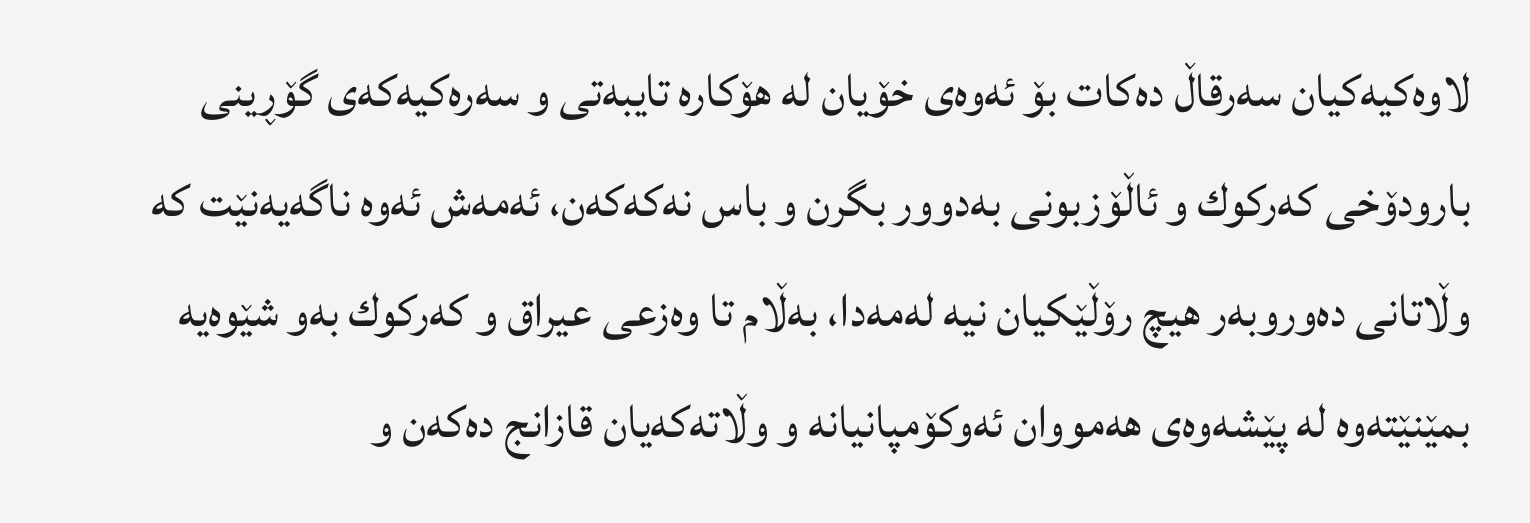لاوه‌كیه‌كیان سه‌رقاڵ ده‌كات بۆ ئه‌وه‌ی خۆیان له‌ هۆكاره‌ تایبه‌تی و سه‌ره‌كیه‌كه‌ی گۆڕینی بارودۆخی كه‌ركوك و ئاڵۆزبونی به‌دوور بگرن و باس نه‌كه‌كه‌ن، ئه‌مه‌ش ئه‌وه‌ ناگه‌یه‌نێت كه‌ وڵاتانی ده‌وروبه‌ر هیچ رۆڵێكیان نیه‌ له‌مه‌دا، به‌ڵام تا وه‌زعی عیراق و كه‌ركوك به‌و شێوه‌یه‌ بمێنێته‌وه‌ له‌ پێشه‌وه‌ی هه‌مووان ئه‌وكۆمپانیانه‌ و وڵاته‌كه‌یان قازانج ده‌كه‌ن و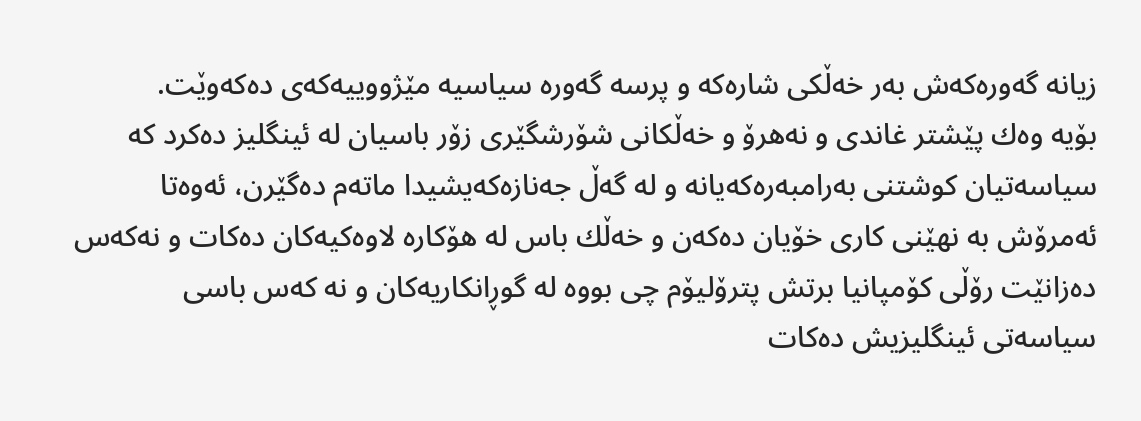زیانه‌ گه‌وره‌كه‌ش به‌ر خه‌ڵكی شاره‌كه‌ و پرسه‌ گه‌وره‌ سیاسیه‌ مێژووییه‌كه‌ی ده‌كه‌وێت.
بۆیه‌ وه‌ك پێشتر غاندی و نه‌هرۆ و خه‌ڵكانی شۆرشگێری زۆر باسیان له‌ ئینگلیز ده‌كرد كه‌ سیاسه‌تیان كوشتنی به‌رامبه‌ره‌كه‌یانه‌ و له‌ گه‌ڵ جه‌نازه‌كه‌یشیدا ماته‌م ده‌گێرن، ئه‌وه‌تا ئه‌مرۆش به‌ نهێنی كاری خۆیان ده‌كه‌ن و خه‌ڵك باس له‌ هۆكاره‌ لاوه‌كیه‌كان ده‌كات و نه‌كه‌س ده‌زانێت رۆڵی كۆمپانیا برتش پترۆلیۆم چی بووه‌ له‌ گوڕانكاریه‌كان و نه‌ كه‌س باسی سیاسه‌تی ئینگلیزیش ده‌كات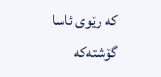كه‌ رێوی ئاسا گۆشته‌كه‌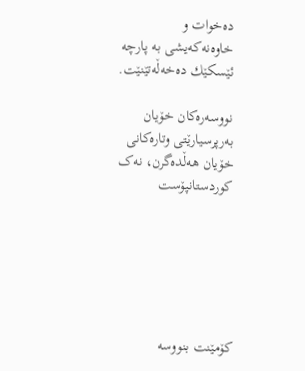ده‌خوات و خاوه‌نه‌كه‌یشی به‌ پارچه‌ ئێسكێك ده‌خه‌ڵه‌تێنێت.

نووسەرەکان خۆیان بەرپرسیارێتی وتارەکانی خۆیان هەڵدەگرن، نەک کوردستانپۆست






کۆمێنت بنووسە